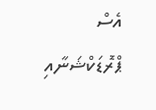އެސް ޕްރޮޑަކްޝަނާއި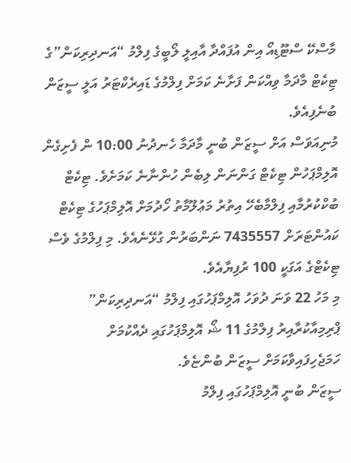މާސްކޭ ސްޓޫޑިއޯ އިން އުފައްދާ އާއިލީ ލޯބީގެ ފިލްމު “އަނދިރިކަން”ގެ ޓިކެޓް މާދަމާ ވިއްކަން ފަށާނެ ކަމަށް ފިލްމުގެ ޑައިރެކްޓަރު އަލީ ސީޒަން ބުނެފިއެވެ.
މުނިއަވަސް އަށް ސީޒަން ބުނީ މާދަމާ ހެނދުނު 10:00 ން ފެށިގެން އޮލިމްޕަހުން ޓިކެޓް ގަންނަން ލިބެން ހުންނާނެ ކަމަށެވެ. ޓިކެޓް ބުކްކުރުމާއި ފިލްމާބެހޭ އިތުރު މަޢުލޫމާތު ހޯދުމަށް އޮލިމްޕަހުގެ ޓިކެޓް ކައުންޓަރަށް 7435557 ނަންބަރުން ގުޅޭނެއެވެ. މި ފިލްމުގެ ވެސް ޓިކެޓްގެ އަގަކީ 100 ރުފިޔާއެވެ.
މި މަހު 22 ވަނަ ދުވަހު އޮލިމްޕަހުގައި ފިލްމު “އަނދިރިކަން” ޕްރިމިއާކުރާއިރު ފިލްމުގެ 11 ޝޯ އޮލިމްޕަހުގައި ދެއްކުމަށް ހަމަޖެހިފައިވާކަމަށް ސީޒަން ބުންޏެވެ.
ސީޒަން ބުނީ އޮލިމްޕަހުގައި ފިލްމު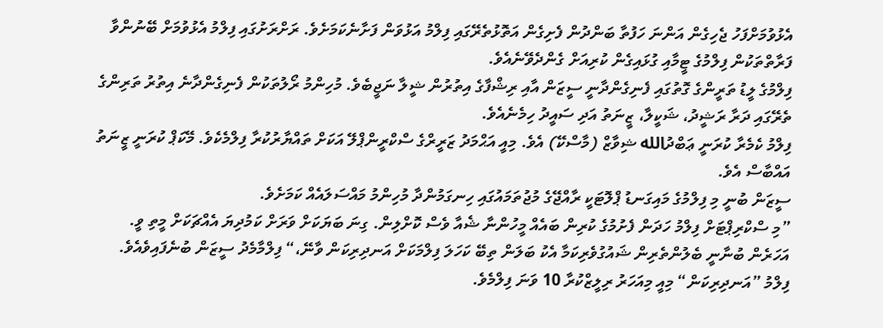އެޅުވުމަށްފަހު ޖެހިގެން އަންނަ ހަފުތާ ބަންދުން ފެށިގެން އަތޮޅުތެރޭގައި ފިލްމު އަޅުވަން ފަށާނެކަމަށެވެ. ރަށްރަށުގައި ފިލްމު އެޅުވުމަށް ބޭނުންވާ ފަރާތްތަކުން ފިލްމުގެ ޓީމާއި ގުޅައިގެން ކުރިއަށް ގެންދެވޭނެއެވެ.
ފިލްމުގެ ލީޑު ތަރީންގެ ގޮތުގައި ފެނިގެންދާނީ ސީޒަން އާއި ރިޝްފާގެ އިތުރުން ޝީލާ ނަޖީބެވެ. މުހިންމު ރޯލުތަކުން ފެނިގެންދާނެ އިތުރު ތަރިންގެ ތެރޭގައި ދަރާ ރަޝީދު، ޝަކީލާ، ޒީނަތު އަދި ސައީދު ހިމެނެއެވެ.
ފިލްމު ކެމެރާ ކުރަނީ ޢަބްދުالله ޝިވާޒް (މާސްކޭ) އެވެ. މިއީ އަޙްމަދު ޒަރީރްގެ ސްކްރީންޕްލޭ އަކަށް ތައްޔާރުކުރާ ފިލްމެކެވެ. މޭކަޕް ކުރަނީ ޒީނަތު އައްބާސް އެވެ.
ސީޒަން ބުނީ މި ފިލްމުގެ މައިގަނޑު ޕްލޮޓަކީ ރާއްޖޭގެ މުޖުތަމައުގައި ހިނގަމުންދާ މުހިންމު މައްސަލައެއް ކަމަށެވެ.
”މި ސްކްރިޕްޓަށް ފިލްމު ހަދަން ފެށުމުގެ ކުރިން ބައެއް މީހުންނާ ޝެއާ ވެސް ކޮށްލިން. ގިނަ ބަޔަކަށް ވަރަށް ކަމުދިޔަ އެއްޗަކަށް މީތި ވީ. އަހަރެން ބުނާނީ ބެލުންތެރިން ޝައުގުވެރިކަމާ އެކު ބަލަން ތިބޭ ކަހަލަ ފިލްމަކަށް އަނދިރިކަން ވާނޭ،“ ފިލްމާމެދު ސީޒަން ބުނެފައިވެއެވެ.
ފިލްމު ”އަނދިރިކަން“ މިއީ މިއަހަރު ރިލީޒްކުރާ 10 ވަނަ ފިލްމެވެ.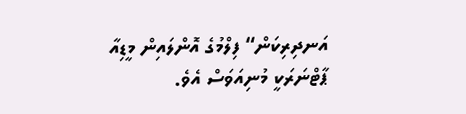އަނދިރިކަން“ ފިލްމުގެ އޮންލައިން މީޑިއާ ޕާޓްނަރަކީ މުނިއަވަސް އެވެ.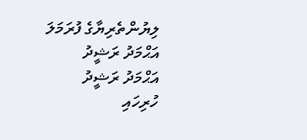ލިޔުންތެރިޔާގެ ފުރަމަލަ
އަޙްމަދު ރަޝީދު
އަޙްމަދު ރަޝީދު
ހުރިހައި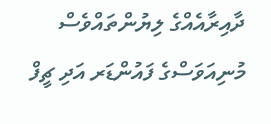ދާއިރާއެއްގެ ލިޔުންތައްވެސް މުނިއަވަސްގެ ފައުންޑަރ އަދި ޗީފް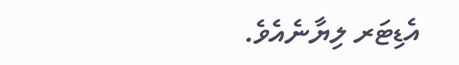އެޑިޓަރ ލިޔާނެއެވެ.